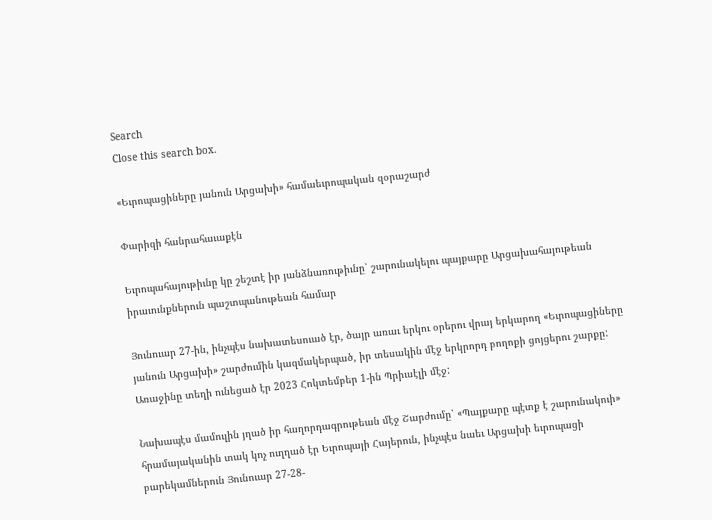Search
Close this search box.

«Եւրոպացիները յանուն Արցախի» համաեւրոպական զօրաշարժ

Փարիզի հանրահաւաքէն

Եւրոպահայութիւնը կը շեշտէ իր յանձնառութիւնը՝ շարունակելու պայքարը Արցախահայութեան իրաւունքներուն պաշտպանութեան համար

Յունուար 27-ին, ինչպէս նախատեսուած էր, ծայր առաւ երկու օրերու վրայ երկարող «Եւրոպացիները յանուն Արցախի» շարժումին կազմակերպած, իր տեսակին մէջ երկրորդ բողոքի ցոյցերու շարքը: Առաջինը տեղի ունեցած էր 2023 Հոկտեմբեր 1-ին Պրիւսէլի մէջ:

Նախապէս մամուլին յղած իր հաղորդագրութեան մէջ Շարժումը՝ «Պայքարը պէտք է շարունակուի» հրամայականին տակ կոչ ուղղած էր Եւրոպայի Հայերուն, ինչպէս նաեւ Արցախի եւրոպացի բարեկամներուն Յունուար 27-28-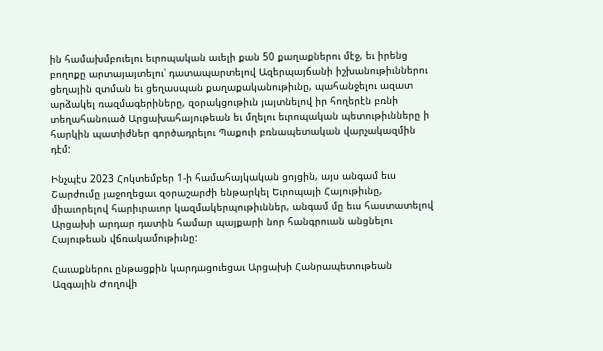ին համախմբուելու եւրոպական աւելի քան 50 քաղաքներու մէջ, եւ իրենց բողոքը արտայայտելու՝ դատապարտելով Ազերպայճանի իշխանութիւններու ցեղային զտման եւ ցեղասպան քաղաքականութիւնը, պահանջելու ազատ արձակել ռազմագերիները, զօրակցութիւն յայտնելով իր հողերէն բռնի տեղահանուած Արցախահայութեան եւ մղելու եւրոպական պետութիւնները ի հարկին պատիժներ գործադրելու Պաքուի բռնապետական վարչակազմին դէմ:

Ինչպէս 2023 Հոկտեմբեր 1-ի համահայկական ցոյցին, այս անգամ եւս Շարժումը յաջողեցաւ զօրաշարժի ենթարկել Եւրոպայի Հայութիւնը, միաւորելով հարիւրաւոր կազմակերպութիւններ, անգամ մը եւս հաստատելով Արցախի արդար դատին համար պայքարի նոր հանգրուան անցնելու Հայութեան վճռակամութիւնը:

Հաւաքներու ընթացքին կարդացուեցաւ Արցախի Հանրապետութեան Ազգային Ժողովի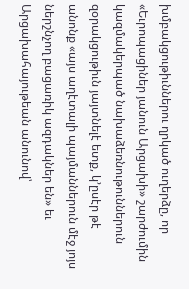խմբակցութիւններու ղրկած ուղերձը, որ «Եւրոպացիներ յանուն Արցախի» շարժումին կազմակերպած նախաձեռնութուններուն զօրակցութիւն յայտնելէ ետք, կ’ըսէր թէ անոնք «այս աղէտալի պայմաններուն մէջ յոյս ներշնչող բացառիկ ազդակներ են» եւ Արցախահայութեան անունով՝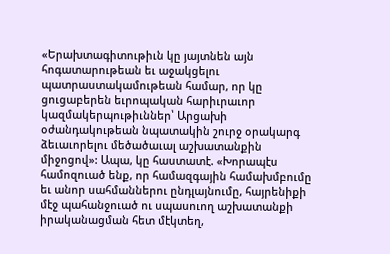«Երախտագիտութիւն կը յայտնեն այն հոգատարութեան եւ աջակցելու պատրաստակամութեան համար, որ կը ցուցաբերեն եւրոպական հարիւրաւոր կազմակերպութիւններ՝ Արցախի օժանդակութեան նպատակին շուրջ օրակարգ ձեւաւորելու մեծածաւալ աշխատանքին միջոցով»: Ապա, կը հաստատէ. «Խորապէս համոզուած ենք, որ համազգային համախմբումը եւ անոր սահմաններու ընդլայնումը, հայրենիքի մէջ պահանջուած ու սպասուող աշխատանքի իրականացման հետ մէկտեղ,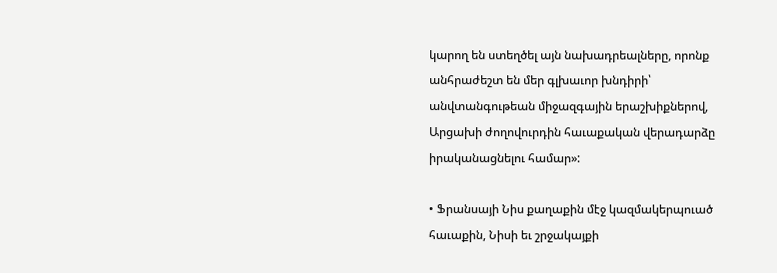կարող են ստեղծել այն նախադրեալները, որոնք անհրաժեշտ են մեր գլխաւոր խնդիրի՝ անվտանգութեան միջազգային երաշխիքներով, Արցախի ժողովուրդին հաւաքական վերադարձը իրականացնելու համար»:

• Ֆրանսայի Նիս քաղաքին մէջ կազմակերպուած հաւաքին, Նիսի եւ շրջակայքի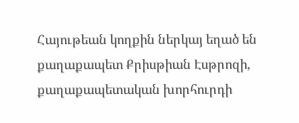Հայութեան կողքին ներկայ եղած են քաղաքապետ Քրիսթիան Էսթրոզի, քաղաքապետական խորհուրդի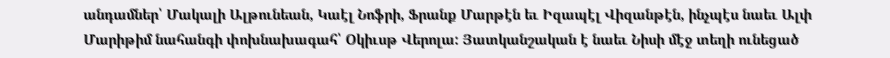անդամներ՝ Մակալի Ալթունեան, Կաէլ Նոֆրի, Ֆրանք Մարթէն եւ Իզապէլ Վիզանթէն, ինչպէս նաեւ Ալփ Մարիթիմ նահանգի փոխնախագահ՝ Օկիւսթ Վերոլա: Յատկանշական է նաեւ Նիսի մէջ տեղի ունեցած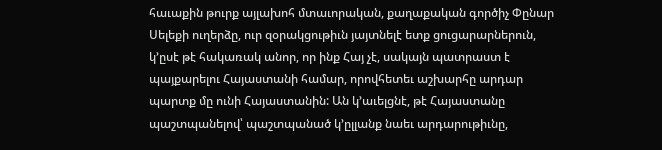հաւաքին թուրք այլախոհ մտաւորական, քաղաքական գործիչ Փընար Սելեքի ուղերձը, ուր զօրակցութիւն յայտնելէ ետք ցուցարարներուն, կ’ըսէ թէ հակառակ անոր, որ ինք Հայ չէ, սակայն պատրաստ է պայքարելու Հայաստանի համար, որովհետեւ աշխարհը արդար պարտք մը ունի Հայաստանին: Ան կ’աւելցնէ, թէ Հայաստանը պաշտպանելով՝ պաշտպանած կ’ըլլանք նաեւ արդարութիւնը,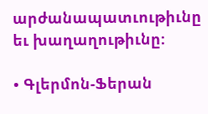արժանապատւութիւնը եւ խաղաղութիւնը:

• Գլերմոն-Ֆերան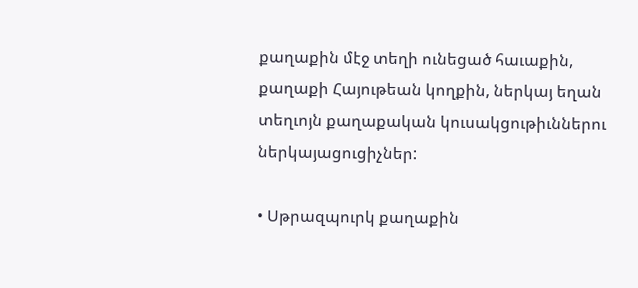քաղաքին մէջ տեղի ունեցած հաւաքին, քաղաքի Հայութեան կողքին, ներկայ եղան տեղւոյն քաղաքական կուսակցութիւններու ներկայացուցիչներ:

• Սթրազպուրկ քաղաքին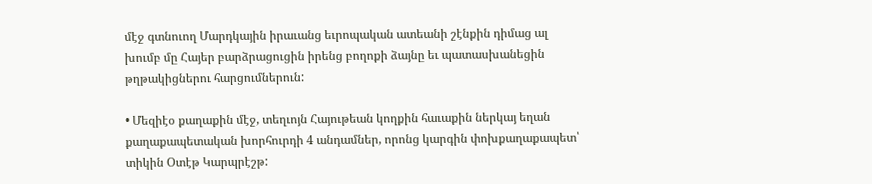մէջ գտնուող Մարդկային իրաւանց եւրոպական ատեանի շէնքին դիմաց ալ խումբ մը Հայեր բարձրացուցին իրենց բողոքի ձայնը եւ պատասխանեցին թղթակիցներու հարցումներուն:

• Մեզիէօ քաղաքին մէջ, տեղւոյն Հայութեան կողքին հաւաքին ներկայ եղան քաղաքապետական խորհուրդի 4 անդամներ, որոնց կարգին փոխքաղաքապետ՝ տիկին Օտէթ Կարպրէշթ: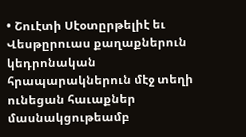• Շուէտի Սէօտըրթելիէ եւ Վեսթըրուաս քաղաքներուն կեդրոնական հրապարակներուն մէջ տեղի ունեցան հաւաքներ մասնակցութեամբ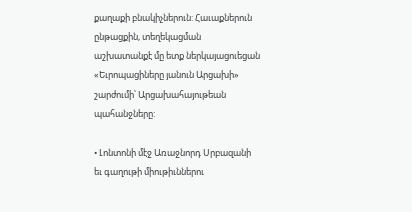քաղաքի բնակիչներուն: Հաւաքներուն ընթացքին, տեղեկացման աշխատանքէ մը ետք ներկայացուեցան «Եւրոպացիները յանուն Արցախի» շարժումի՝ Արցախահայութեան պահանջները:

• Լոնտոնի մէջ Առաջնորդ Սրբազանի եւ գաղութի միութիւններու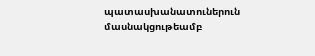պատասխանատուներուն մասնակցութեամբ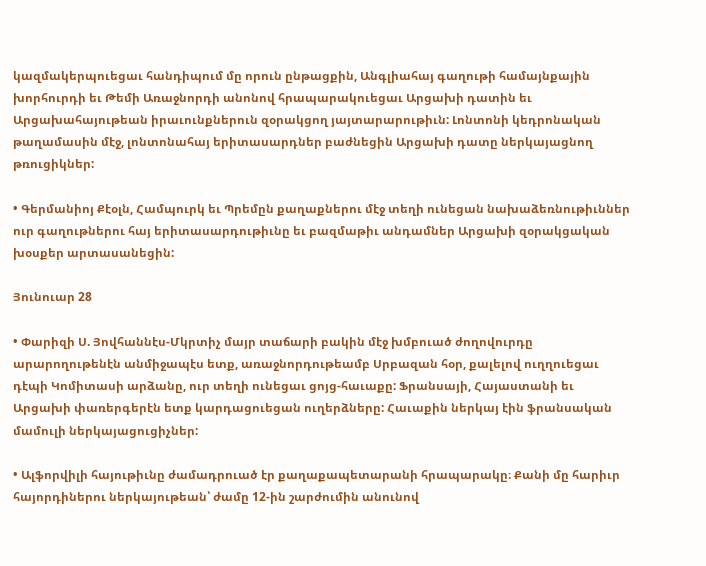կազմակերպուեցաւ հանդիպում մը որուն ընթացքին, Անգլիահայ գաղութի համայնքային խորհուրդի եւ Թեմի Առաջնորդի անոնով հրապարակուեցաւ Արցախի դատին եւ Արցախահայութեան իրաւունքներուն զօրակցող յայտարարութիւն: Լոնտոնի կեդրոնական թաղամասին մէջ, լոնտոնահայ երիտասարդներ բաժնեցին Արցախի դատը ներկայացնող թռուցիկներ:

• Գերմանիոյ Քէօլն, Համպուրկ եւ Պրեմըն քաղաքներու մէջ տեղի ունեցան նախաձեռնութիւններ ուր գաղութներու հայ երիտասարդութիւնը եւ բազմաթիւ անդամներ Արցախի զօրակցական խօսքեր արտասանեցին:

Յունուար 28

• Փարիզի Ս. Յովհաննէս-Մկրտիչ մայր տաճարի բակին մէջ խմբուած ժողովուրդը արարողութենէն անմիջապէս ետք, առաջնորդութեամբ Սրբազան հօր, քալելով ուղղուեցաւ դէպի Կոմիտասի արձանը, ուր տեղի ունեցաւ ցոյց-հաւաքը: Ֆրանսայի, Հայաստանի եւ Արցախի փառերգերէն ետք կարդացուեցան ուղերձները: Հաւաքին ներկայ էին ֆրանսական մամուլի ներկայացուցիչներ:

• Ալֆորվիլի հայութիւնը ժամադրուած էր քաղաքապետարանի հրապարակը։ Քանի մը հարիւր հայորդիներու ներկայութեան՝ ժամը 12-ին շարժումին անունով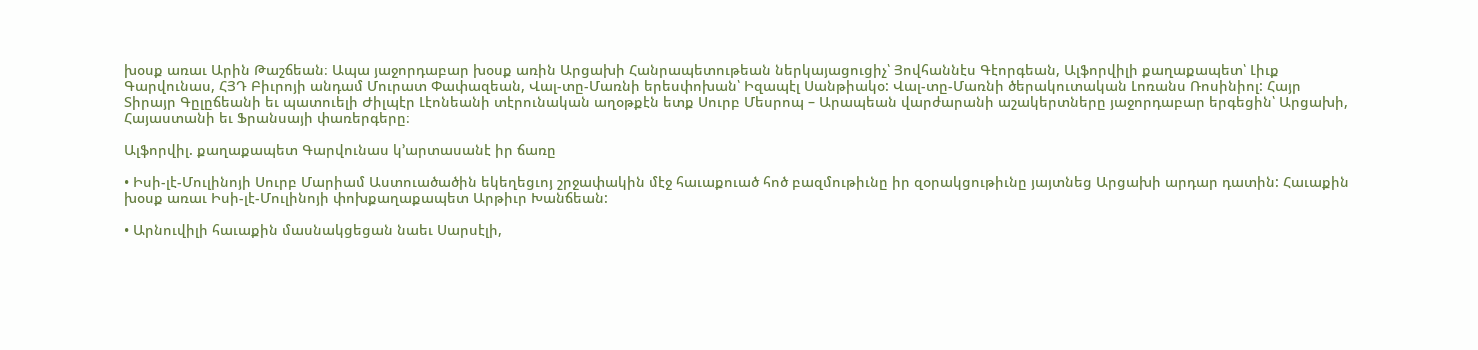խօսք առաւ Արին Թաշճեան։ Ապա յաջորդաբար խօսք առին Արցախի Հանրապետութեան ներկայացուցիչ՝ Յովհաննէս Գէորգեան, Ալֆորվիլի քաղաքապետ՝ Լիւք Գարվունաս, ՀՅԴ Բիւրոյի անդամ Մուրատ Փափազեան, Վալ-տը-Մառնի երեսփոխան՝ Իզապէլ Սանթիակօ: Վալ-տը-Մառնի ծերակուտական Լոռանս Ռոսինիոլ: Հայր Տիրայր Գըլըճեանի եւ պատուելի Ժիլպէր Լէոնեանի տէրունական աղօթքէն ետք Սուրբ Մեսրոպ – Արապեան վարժարանի աշակերտները յաջորդաբար երգեցին՝ Արցախի, Հայաստանի եւ Ֆրանսայի փառերգերը։

Ալֆորվիլ. քաղաքապետ Գարվունաս կ՚արտասանէ իր ճառը

• Իսի-լէ-Մուլինոյի Սուրբ Մարիամ Աստուածածին եկեղեցւոյ շրջափակին մէջ հաւաքուած հոծ բազմութիւնը իր զօրակցութիւնը յայտնեց Արցախի արդար դատին: Հաւաքին խօսք առաւ Իսի-լէ-Մուլինոյի փոխքաղաքապետ Արթիւր Խանճեան:

• Արնուվիլի հաւաքին մասնակցեցան նաեւ Սարսէլի,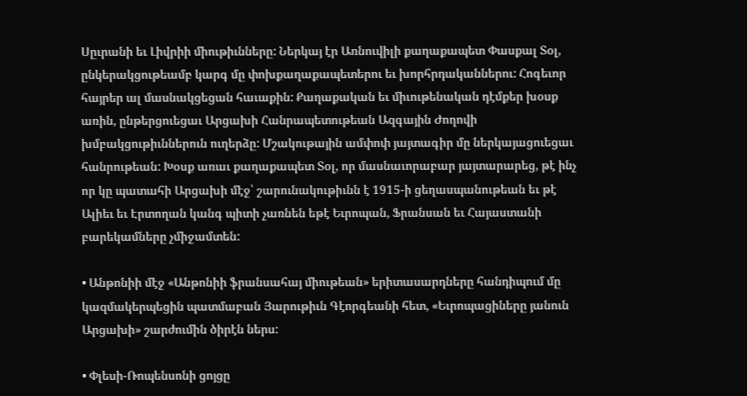Սըւրանի եւ Լիվրիի միութիւնները: Ներկայ էր Առնուվիլի քաղաքապետ Փասքալ Տօլ, ընկերակցութեամբ կարգ մը փոխքաղաքապետերու եւ խորհրդականներու: Հոգեւոր հայրեր ալ մասնակցեցան հաւաքին: Քաղաքական եւ միւութենական դէմքեր խօսք առին, ընթերցուեցաւ Արցախի Հանրապետութեան Ազգային Ժողովի խմբակցութիւններուն ուղերձը: Մշակութային ամփոփ յայտագիր մը ներկայացուեցաւ հանրութեան: Խօսք առաւ քաղաքապետ Տօլ, որ մասնաւորաբար յայտարարեց, թէ ինչ որ կը պատահի Արցախի մէջ՝ շարունակութիւնն է 1915-ի ցեղասպանութեան եւ թէ Ալիեւ եւ Էրտողան կանգ պիտի չառնեն եթէ Եւրոպան, Ֆրանսան եւ Հայաստանի բարեկամները չմիջամտեն:

• Անթոնիի մէջ «Անթոնիի ֆրանսահայ միութեան» երիտասարդները հանդիպում մը կազմակերպեցին պատմաբան Յարութիւն Գէորգեանի հետ, «Եւրոպացիները յանուն Արցախի» շարժումին ծիրէն ներս:

• Փլեսի-Ռոպենսոնի ցոյցը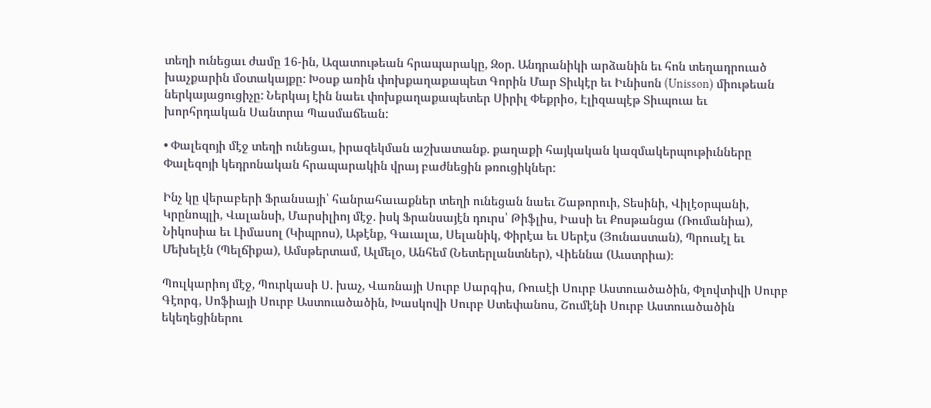տեղի ունեցաւ ժամը 16-ին, Ազատութեան հրապարակը, Զօր. Անդրանիկի արձանին եւ հոն տեղադրուած խաչքարին մօտակայքը: Խօսք առին փոխքաղաքապետ Գորին Մար Տիւկէր եւ Իւնիսոն (Unisson) միութեան ներկայացուցիչը: Ներկայ էին նաեւ փոխքաղաքապետեր Սիրիլ Փեքրիօ, Էլիզապէթ Տիւպուա եւ խորհրդական Սանտրա Պասմաճեան:

• Փալեզոյի մէջ տեղի ունեցաւ, իրազեկման աշխատանք. քաղաքի հայկական կազմակերպութիւնները Փալեզոյի կեդրոնական հրապարակին վրայ բաժնեցին թռուցիկներ:

Ինչ կը վերաբերի Ֆրանսայի՝ հանրահաւաքներ տեղի ունեցան նաեւ Շաթորուի, Տեսինի, Վիլէօրպանի, Կրընոպլի, Վալանսի, Մարսիլիոյ մէջ. իսկ Ֆրանսայէն դուրս՝ Թիֆլիս, Իասի եւ Քոսթանցա (Ռումանիա), Նիկոսիա եւ Լիմասոլ (Կիպրոս), Աթէնք, Գաւալա, Սելանիկ, Փիրէա եւ Սերէս (Յունաստան), Պրուսէլ եւ Մեխելէն (Պելճիքա), Ամսթերտամ, Ալմելօ, Անհեմ (Նետերլանտներ), Վիեննա (Աւստրիա)։

Պուլկարիոյ մէջ, Պուրկասի Ս. խաչ, Վառնայի Սուրբ Սարգիս, Ռուսէի Սուրբ Աստուածածին, Փլովտիվի Սուրբ Գէորգ, Սոֆիայի Սուրբ Աստուածածին, Խասկովի Սուրբ Ստեփանոս, Շումէնի Սուրբ Աստուածածին եկեղեցիներու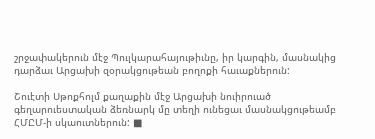շրջափակերուն մէջ Պուլկարահայութիւնը, իր կարգին, մասնակից դարձաւ Արցախի զօրակցութեան բողոքի հաւաքներուն:

Շուէտի Սթոքհոլմ քաղաքին մէջ Արցախի նուիրուած գեղարուեստական ձեռնարկ մը տեղի ունեցաւ մասնակցութեամբ ՀՄԸՄ-ի սկաուտներուն: ■